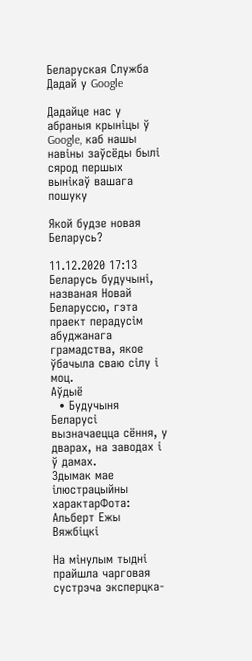Беларуская Служба
Дадай у Google

Дадайце нас у абраныя крыніцы ў Google, каб нашы навіны заўсёды былі сярод першых вынікаў вашага пошуку

Якой будзе новая Беларусь?

11.12.2020 17:13
Беларусь будучыні, названая Новай Беларуссю, гэта праект перадусім абуджанага грамадства, якое ўбачыла сваю сілу і моц.
Аўдыё
  • Будучыня Беларусі вызначаецца сёння, у дварах, на заводах і ў дамах.
Здымак мае ілюстрацыйны характарФота: Альберт Ежы Вяжбіцкі

На мінулым тыдні прайшла чарговая сустрэча эксперцка-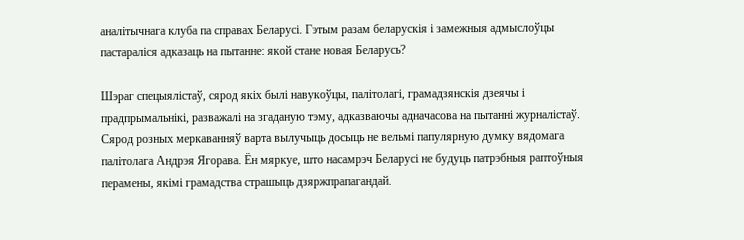аналітычнага клуба па справах Беларусі. Гэтым разам беларускія і замежныя адмыслоўцы пастараліся адказаць на пытанне: якой стане новая Беларусь?

Шэраг спецыялістаў, сярод якіх былі навукоўцы, палітолагі, грамадзянскія дзеячы і прадпрымальнікі, разважалі на згаданую тэму, адказваючы адначасова на пытанні журналістаў. Сярод розных меркаванняў варта вылучыць досыць не вельмі папулярную думку вядомага палітолага Андрэя Ягорава. Ён мяркуе, што насамрэч Беларусі не будуць патрэбныя раптоўныя перамены, якімі грамадства страшыць дзяржпрапагандай.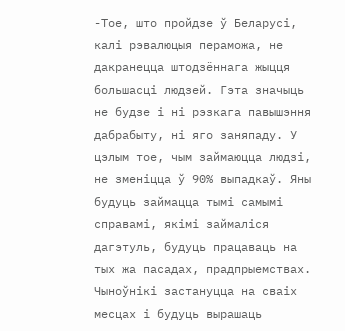-Тое, што пройдзе ў Беларусі, калі рэвалюцыя пераможа, не дакранецца штодзённага жыцця большасці людзей. Гэта значыць не будзе і ні рэзкага павышэння дабрабыту, ні яго заняпаду. У цэлым тое, чым займаюцца людзі, не зменіцца ў 90% выпадкаў. Яны будуць займацца тымі самымі справамі, якімі займаліся дагэтуль, будуць працаваць на тых жа пасадах, прадпрыемствах. Чыноўнікі застануцца на сваіх месцах і будуць вырашаць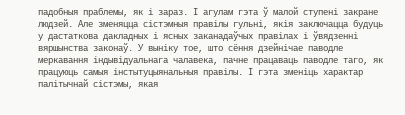падобныя праблемы, як і зараз. І агулам гэта ў малой ступені закране людзей. Але зменяцца сістэмныя правілы гульні, якія заключацца будуць у дастаткова дакладных і ясных заканадаўчых правілах і ўвядзенні вяршынства законаў. У выніку тое, што сёння дзейнічае паводле меркавання індывідуальнага чалавека, пачне працаваць паводле таго, як працуюць самыя інстытуцыянальныя правілы. І гэта зменіць характар палітычнай сістэмы, якая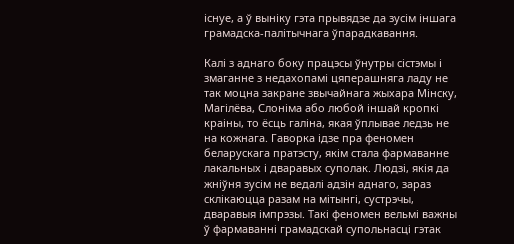існуе, а ў выніку гэта прывядзе да зусім іншага грамадска-палітычнага ўпарадкавання.

Калі з аднаго боку працэсы ўнутры сістэмы і змаганне з недахопамі цяперашняга ладу не так моцна закране звычайнага жыхара Мінску, Магілёва, Слоніма або любой іншай кропкі краіны, то ёсць галіна, якая ўплывае ледзь не на кожнага. Гаворка ідзе пра феномен беларускага пратэсту, якім стала фармаванне лакальных і дваравых суполак. Людзі, якія да жніўня зусім не ведалі адзін аднаго, зараз склікаюцца разам на мітынгі, сустрэчы, дваравыя імпрэзы. Такі феномен вельмі важны ў фармаванні грамадскай супольнасці гэтак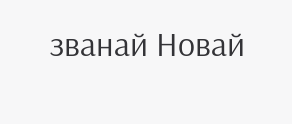званай Новай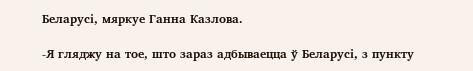Беларусі, мяркуе Ганна Казлова.

-Я гляджу на тое, што зараз адбываецца ў Беларусі, з пункту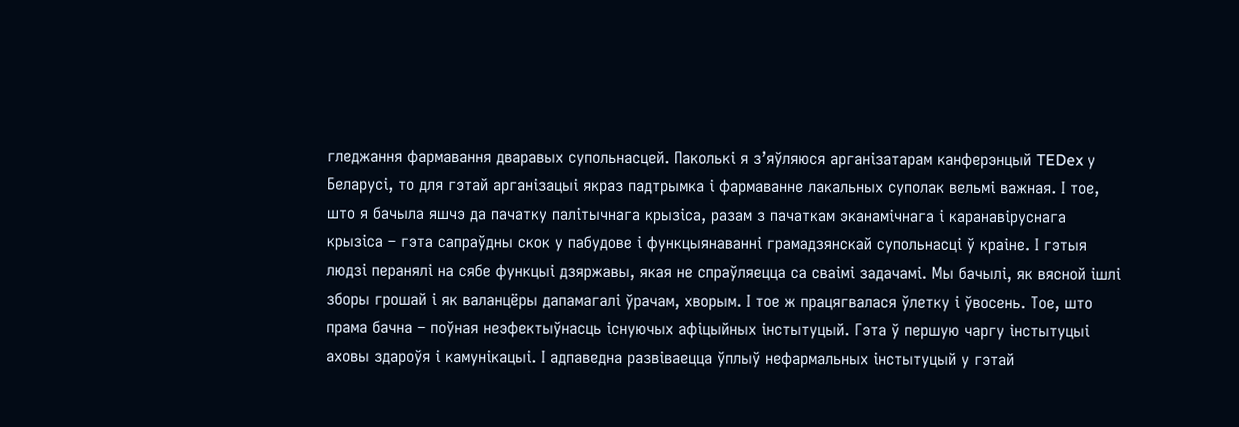гледжання фармавання дваравых супольнасцей. Паколькі я з’яўляюся арганізатарам канферэнцый TEDex у Беларусі, то для гэтай арганізацыі якраз падтрымка і фармаванне лакальных суполак вельмі важная. І тое, што я бачыла яшчэ да пачатку палітычнага крызіса, разам з пачаткам эканамічнага і каранавіруснага крызіса – гэта сапраўдны скок у пабудове і функцыянаванні грамадзянскай супольнасці ў краіне. І гэтыя людзі перанялі на сябе функцыі дзяржавы, якая не спраўляецца са сваімі задачамі. Мы бачылі, як вясной ішлі зборы грошай і як валанцёры дапамагалі ўрачам, хворым. І тое ж працягвалася ўлетку і ўвосень. Тое, што прама бачна – поўная неэфектыўнасць існуючых афіцыйных інстытуцый. Гэта ў першую чаргу інстытуцыі аховы здароўя і камунікацыі. І адпаведна развіваецца ўплыў нефармальных інстытуцый у гэтай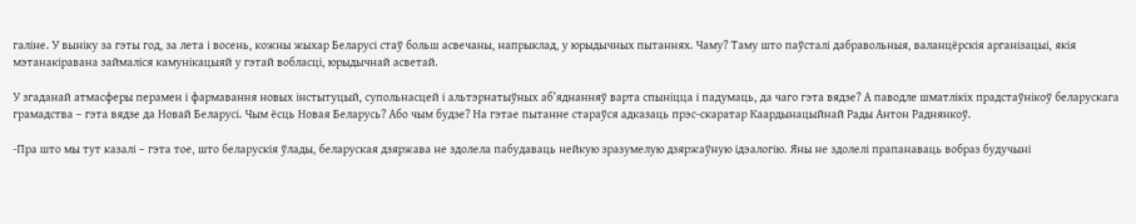галіне. У выніку за гэты год, за лета і восень, кожны жыхар Беларусі стаў больш асвечаны, напрыклад, у юрыдычных пытаннях. Чаму? Таму што паўсталі дабравольныя, валанцёрскія арганізацыі, якія мэтанакіравана займаліся камунікацыяй у гэтай вобласці, юрыдычнай асветай.

У згаданай атмасферы перамен і фармавання новых інстытуцый, супольнасцей і альтэрнатыўных аб’яднанняў варта спыніцца і падумаць, да чаго гэта вядзе? А паводле шматлікіх прадстаўнікоў беларускага грамадства – гэта вядзе да Новай Беларусі. Чым ёсць Новая Беларусь? Або чым будзе? На гэтае пытанне стараўся адказаць прэс-скаратар Каардынацыйнай Рады Антон Раднянкоў.

-Пра што мы тут казалі – гэта тое, што беларускія ўлады, беларуская дзяржава не здолела пабудаваць нейкую зразумелую дзяржаўную ідэалогію. Яны не здолелі прапанаваць вобраз будучыні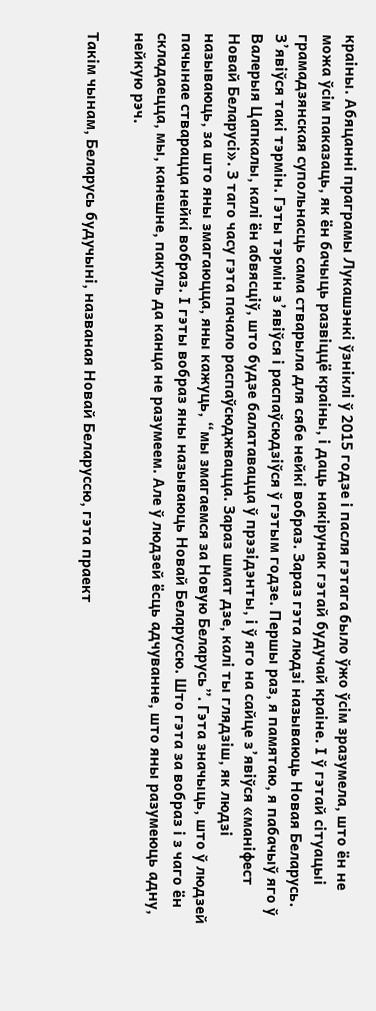краіны. Абяцанні праграмы Лукашэнкі ўзніклі ў 2015 годзе і пасля гэтага было ўжо ўсім зразумела, што ён не можа ўсім паказаць, як ён бачыць развіццё краіны, і даць накірунак гэтай будучай краіне. І ў гэтай сітуацыі грамадзянская супольнасць сама стварыла для сябе нейкі вобраз. Зараз гэта людзі называюць Новая Беларусь. З’явіўся такі тэрмін. Гэты тэрмін з’явіўся і распаўсюдзіўся ў гэтым годзе. Першы раз, я памятаю, я пабачыў яго ў Валерыя Цапкалы, калі ён абвясціў, што будзе балатавацца ў прэзідэнты, і ў яго на сайце з’явіўся «маніфест Новай Беларусі». З таго часу гэта пачало распаўсюджвацца. Зараз шмат дзе, калі ты глядзіш, як людзі называюць, за што яны змагаюцца, яны кажуць, “мы змагаемся за Новую Беларусь”. Гэта значыць, што ў людзей пачынае стварацца нейкі вобраз. І гэты вобраз яны называюць Новай Беларуссю. Што гэта за вобраз і з чаго ён складаецца, мы, канешне, пакуль да канца не разумеем. Але ў людзей ёсць адчуванне, што яны разумеюць адну, нейкую рэч.

Такім чынам, Беларусь будучыні, названая Новай Беларуссю, гэта праект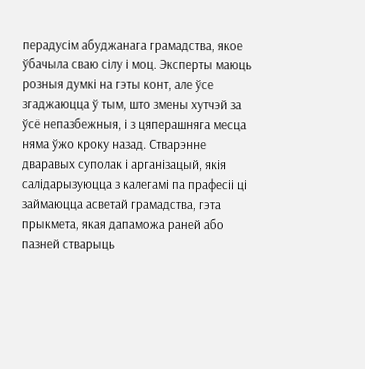перадусім абуджанага грамадства, якое ўбачыла сваю сілу і моц. Эксперты маюць розныя думкі на гэты конт, але ўсе згаджаюцца ў тым, што змены хутчэй за ўсё непазбежныя, і з цяперашняга месца няма ўжо кроку назад. Стварэнне дваравых суполак і арганізацый, якія салідарызуюцца з калегамі па прафесіі ці займаюцца асветай грамадства, гэта прыкмета, якая дапаможа раней або пазней стварыць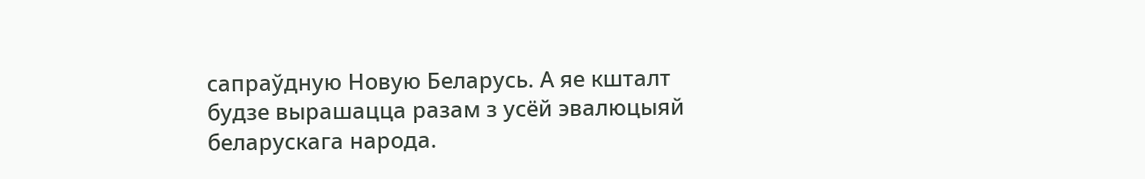сапраўдную Новую Беларусь. А яе кшталт будзе вырашацца разам з усёй эвалюцыяй беларускага народа.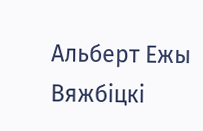Альберт Ежы Вяжбіцкі